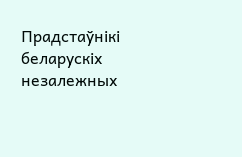Прадстаўнікі беларускіх незалежных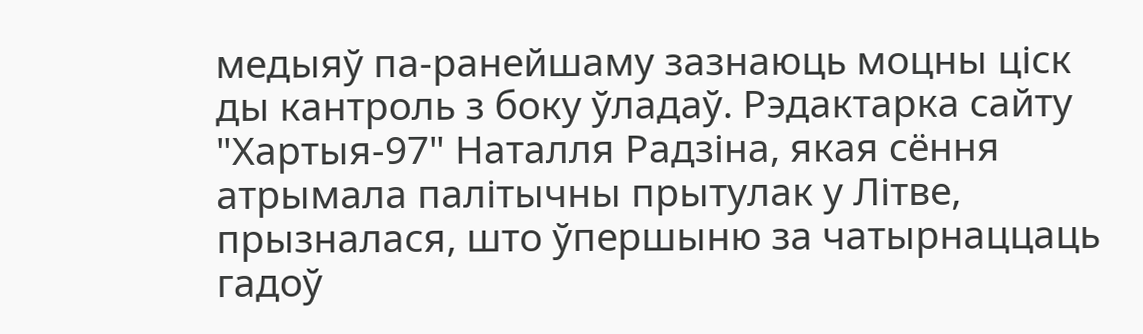медыяў па-ранейшаму зазнаюць моцны ціск ды кантроль з боку ўладаў. Рэдактарка сайту "Хартыя-97" Наталля Радзіна, якая сёння атрымала палітычны прытулак у Літве, прызналася, што ўпершыню за чатырнаццаць гадоў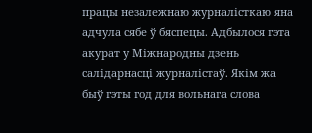працы незалежнаю журналісткаю яна адчула сябе ў бяспецы. Адбылося гэта акурат у Міжнародны дзень салідарнасці журналістаў. Якім жа быў гэты год для вольнага слова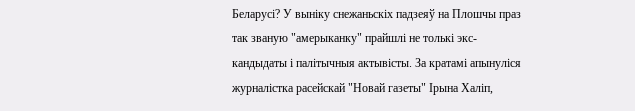Беларусі? У выніку снежаньскіх падзеяў на Плошчы праз так званую "амерыканку" прайшлі не толькі экс-кандыдаты і палітычныя актывісты. За кратамі апынуліся журналістка расейскай "Новай газеты" Ірына Халіп,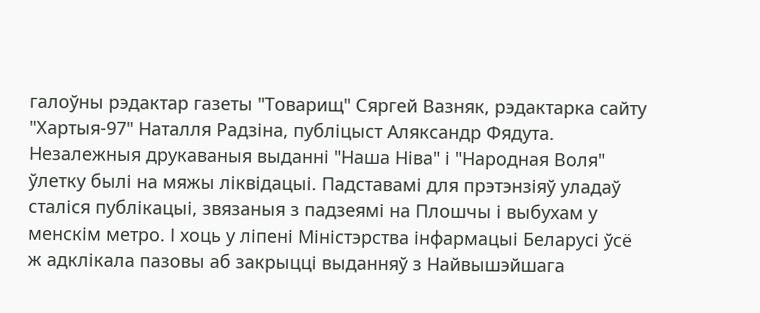галоўны рэдактар газеты "Товарищ" Сяргей Вазняк, рэдактарка сайту "Хартыя-97" Наталля Радзіна, публіцыст Аляксандр Фядута. Незалежныя друкаваныя выданні "Наша Ніва" і "Народная Воля" ўлетку былі на мяжы ліквідацыі. Падставамі для прэтэнзіяў уладаў сталіся публікацыі, звязаныя з падзеямі на Плошчы і выбухам у менскім метро. І хоць у ліпені Міністэрства інфармацыі Беларусі ўсё ж адклікала пазовы аб закрыцці выданняў з Найвышэйшага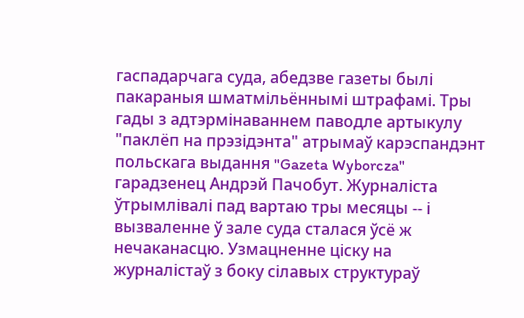гаспадарчага суда, абедзве газеты былі пакараныя шматмільённымі штрафамі. Тры гады з адтэрмінаваннем паводле артыкулу "паклёп на прэзідэнта" атрымаў карэспандэнт польскага выдання "Gazeta Wyborcza" гарадзенец Андрэй Пачобут. Журналіста ўтрымлівалі пад вартаю тры месяцы -- і вызваленне ў зале суда сталася ўсё ж нечаканасцю. Узмацненне ціску на журналістаў з боку сілавых структураў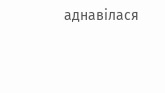аднавілася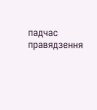падчас правядзення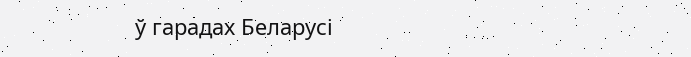ў гарадах Беларусі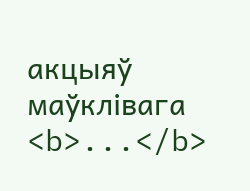акцыяў маўклівага <b>...</b>